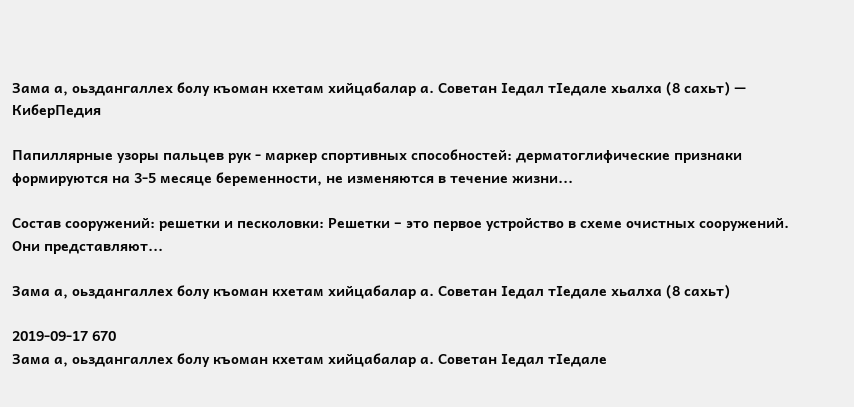Зама а, оьздангаллех болу къоман кхетам хийцабалар а. Советан Iедал тIедале хьалха (8 сахьт) — КиберПедия

Папиллярные узоры пальцев рук - маркер спортивных способностей: дерматоглифические признаки формируются на 3-5 месяце беременности, не изменяются в течение жизни...

Состав сооружений: решетки и песколовки: Решетки – это первое устройство в схеме очистных сооружений. Они представляют...

Зама а, оьздангаллех болу къоман кхетам хийцабалар а. Советан Iедал тIедале хьалха (8 сахьт)

2019-09-17 670
Зама а, оьздангаллех болу къоман кхетам хийцабалар а. Советан Iедал тIедале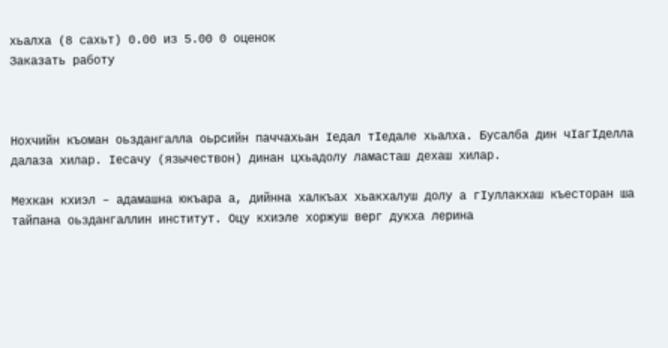хьалха (8 сахьт) 0.00 из 5.00 0 оценок
Заказать работу



Нохчийн къоман оьздангалла оьрсийн паччахьан Iедал тIедале хьалха. Бусалба дин чIагIделла далаза хилар. Iесачу (язычествон) динан цхьадолу ламасташ дехаш хилар.

Мехкан кхиэл – адамашна юкъара а, дийнна халкъах хьакхалуш долу а гIуллакхаш къесторан ша тайпана оьздангаллин институт. Оцу кхиэле хоржуш верг дукха лерина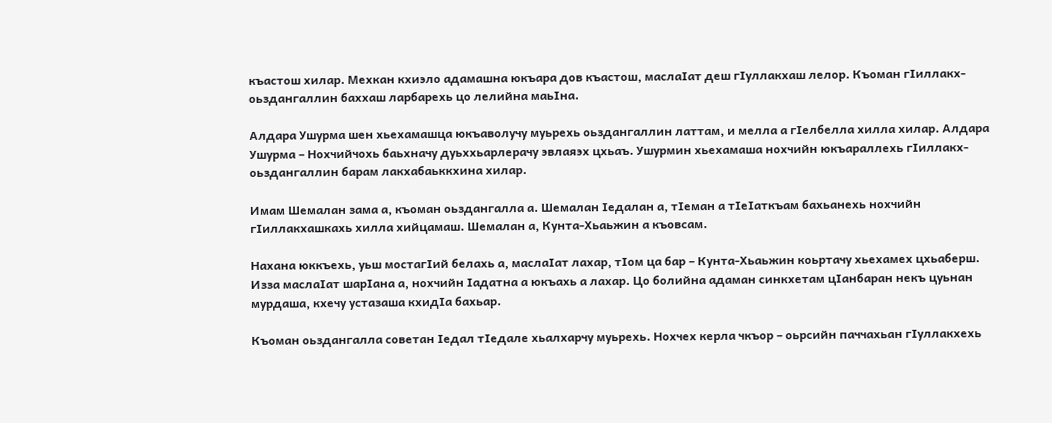къастош хилар. Мехкан кхиэло адамашна юкъара дов къастош, маслаIат деш гIуллакхаш лелор. Къоман гIиллакх-оьздангаллин баххаш ларбарехь цо лелийна маьIна.

Алдара Ушурма шен хьехамашца юкъаволучу муьрехь оьздангаллин латтам, и мелла а гIелбелла хилла хилар. Алдара Ушурма – Нохчийчохь баьхначу дуьххьарлерачу эвлаяэх цхьаъ. Ушурмин хьехамаша нохчийн юкъараллехь гIиллакх-оьздангаллин барам лакхабаьккхина хилар.

Имам Шемалан зама а, къоман оьздангалла а. Шемалан Iедалан а, тIеман а тIеIаткъам бахьанехь нохчийн гIиллакхашкахь хилла хийцамаш. Шемалан а, Кунта-Хьаьжин а къовсам.

Нахана юккъехь, уьш мостагIий белахь а, маслаIат лахар, тIом ца бар – Кунта-Хьаьжин коьртачу хьехамех цхьаберш. Изза маслаIат шарIана а, нохчийн Iадатна а юкъахь а лахар. Цо болийна адаман синкхетам цIанбаран некъ цуьнан мурдаша, кхечу устазаша кхидIа бахьар.

Къоман оьздангалла советан Iедал тIедале хьалхарчу муьрехь. Нохчех керла чкъор – оьрсийн паччахьан гIуллакхехь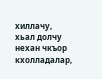хиллачу, хьал долчу нехан чкъор кхолладалар,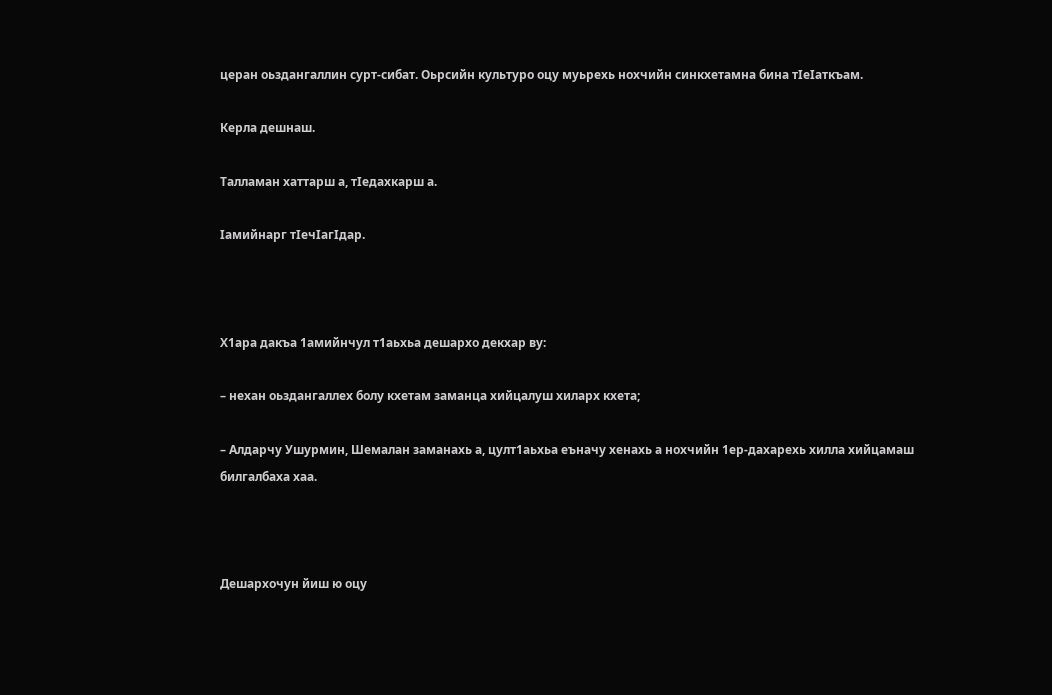церан оьздангаллин сурт-сибат. Оьрсийн культуро оцу муьрехь нохчийн синкхетамна бина тIеIаткъам.

Керла дешнаш.

Талламан хаттарш а, тIедахкарш а.

Iамийнарг тIечIагIдар.



Х1ара дакъа 1амийнчул т1аьхьа дешархо декхар ву:

– нехан оьздангаллех болу кхетам заманца хийцалуш хиларх кхета;

– Алдарчу Ушурмин, Шемалан заманахь а, цулт1аьхьа еъначу хенахь а нохчийн 1ер-дахарехь хилла хийцамаш билгалбаха хаа.



Дешархочун йиш ю оцу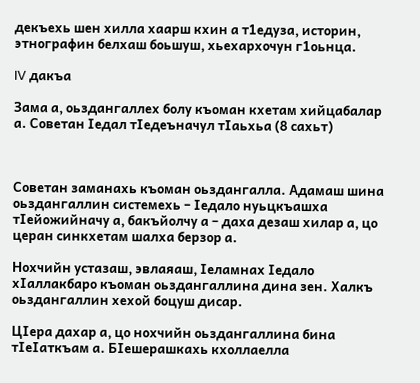декъехь шен хилла хаарш кхин а т1едуза, историн, этнографин белхаш боьшуш, хьехархочун г1оьнца.

IV дакъа

Зама а, оьздангаллех болу къоман кхетам хийцабалар а. Советан Iедал тIедеъначул тIаьхьа (8 сахьт)



Советан заманахь къоман оьздангалла. Адамаш шина оьздангаллин системехь – Iедало нуьцкъашха тIейожийначу а, бакъйолчу а – даха дезаш хилар а, цо церан синкхетам шалха берзор а.

Нохчийн устазаш, эвлаяаш, Iеламнах Iедало хIаллакбаро къоман оьздангаллина дина зен. Халкъ оьздангаллин хехой боцуш дисар.

ЦIера дахар а, цо нохчийн оьздангаллина бина тIеIаткъам а. БIешерашкахь кхоллаелла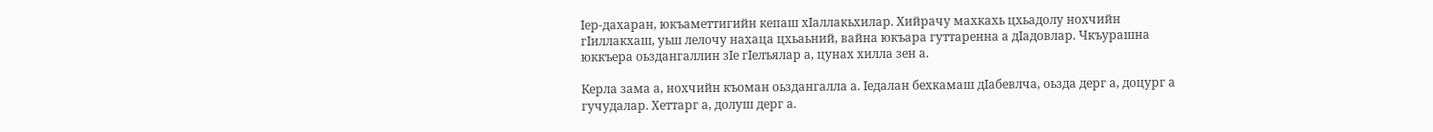Iер-дахаран, юкъаметтигийн кепаш хIаллакьхилар. Хийрачу махкахь цхьадолу нохчийн гIиллакхаш, уьш лелочу нахаца цхьаьний, вайна юкъара гуттаренна а дIадовлар. Чкъурашна юккъера оьздангаллин зIе гIелъялар а, цунах хилла зен а.

Керла зама а, нохчийн къоман оьздангалла а. Iедалан бехкамаш дIабевлча, оьзда дерг а, доцург а гучудалар. Хеттарг а, долуш дерг а.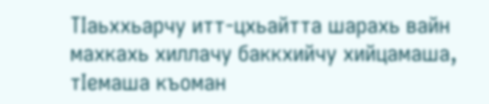ТIаьххьарчу итт-цхьайтта шарахь вайн махкахь хиллачу баккхийчу хийцамаша, тIемаша къоман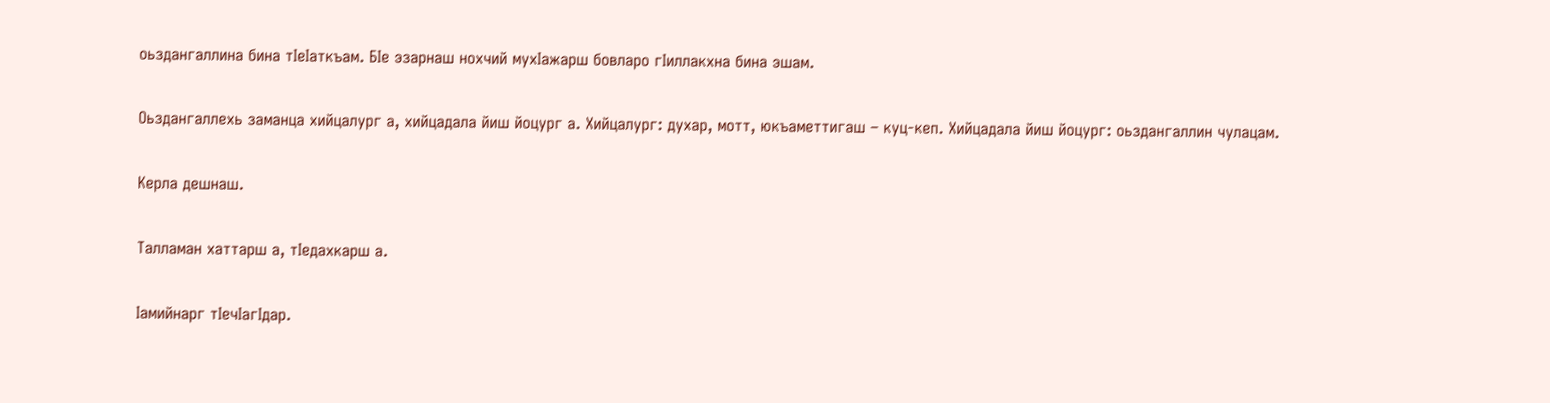оьздангаллина бина тIеIаткъам. БIе эзарнаш нохчий мухIажарш бовларо гIиллакхна бина эшам.

Оьздангаллехь заманца хийцалург а, хийцадала йиш йоцург а. Хийцалург: духар, мотт, юкъаметтигаш – куц-кеп. Хийцадала йиш йоцург: оьздангаллин чулацам.

Керла дешнаш.

Талламан хаттарш а, тIедахкарш а.

Iамийнарг тIечIагIдар.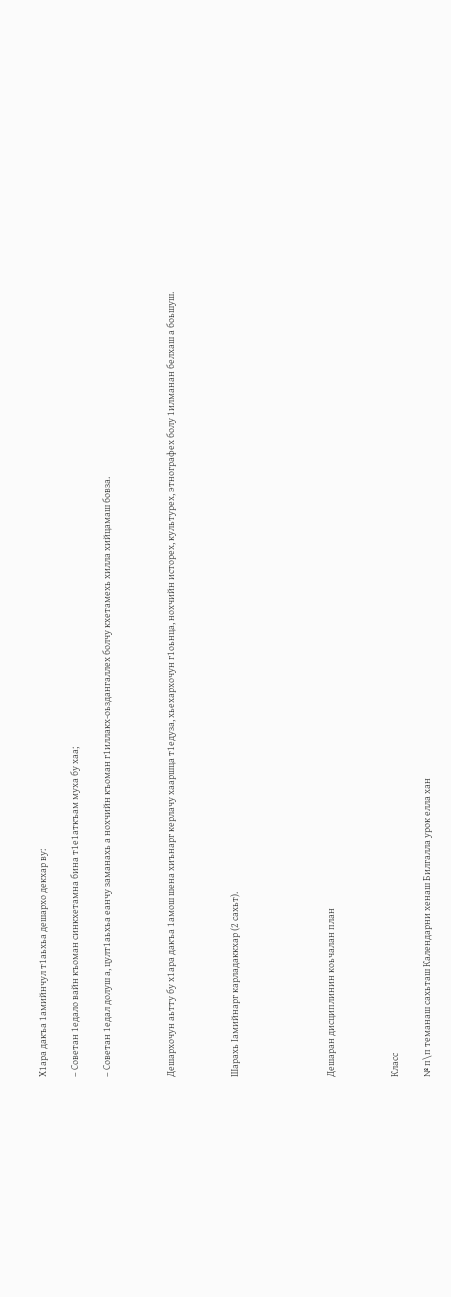Х1ара дакъа 1амийнчул т1аьхьа дешархо декхар ву:

– Советан 1едало вайн къоман синкхетамна бина т1е1аткъам муха бу хаа;

– Советан 1едал долуш а, цулт1аьхьа еанчу заманахь а нохчийн къоман г1иллакх-оьздангаллех болчу кхетамехь хилла хийцамаш бовза.



Дешархочун аьтту бу х1ара дакъа 1амош шена хиънарг керлачу хааршца т1едуза, хьехархочун г1оьнца, нохчийн исторех, культурех, этнографех болу 1илманан белхаш а боьшуш.



Шарахь Iамийнарг карладаккхар (2 сахьт).





Дешаран дисциплинин коьчалан план



Класс

№ п\п теманаш сахьташ Календарни хенаш Билгалла урок елла хан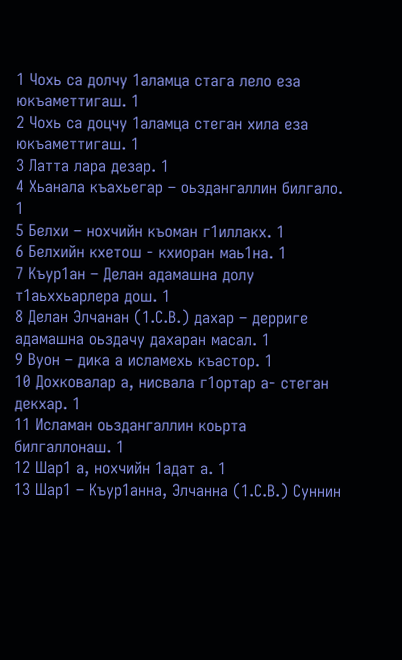1 Чохь са долчу 1аламца стага лело еза юкъаметтигаш. 1
2 Чохь са доцчу 1аламца стеган хила еза юкъаметтигаш. 1
3 Латта лара дезар. 1
4 Хьанала къахьегар – оьздангаллин билгало. 1
5 Белхи – нохчийн къоман г1иллакх. 1
6 Белхийн кхетош - кхиоран маь1на. 1
7 Къур1ан – Делан адамашна долу т1аьххьарлера дош. 1
8 Делан Элчанан (1.С.В.) дахар – дерриге адамашна оьздачу дахаран масал. 1
9 Вуон – дика а исламехь къастор. 1
10 Дохковалар а, нисвала г1ортар а- стеган декхар. 1
11 Исламан оьздангаллин коьрта билгаллонаш. 1
12 Шар1 а, нохчийн 1адат а. 1
13 Шар1 – Къур1анна, Элчанна (1.С.В.) Суннин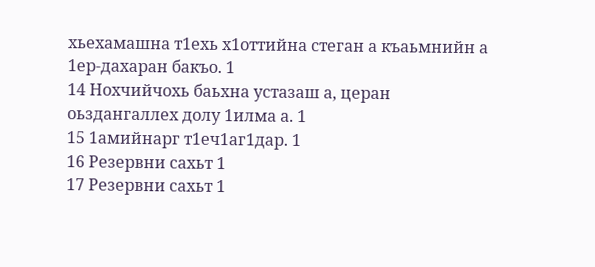хьехамашна т1ехь х1оттийна стеган а къаьмнийн а 1ер-дахаран бакъо. 1
14 Нохчийчохь баьхна устазаш а, церан оьздангаллех долу 1илма а. 1
15 1амийнарг т1еч1аг1дар. 1
16 Резервни сахьт 1
17 Резервни сахьт 1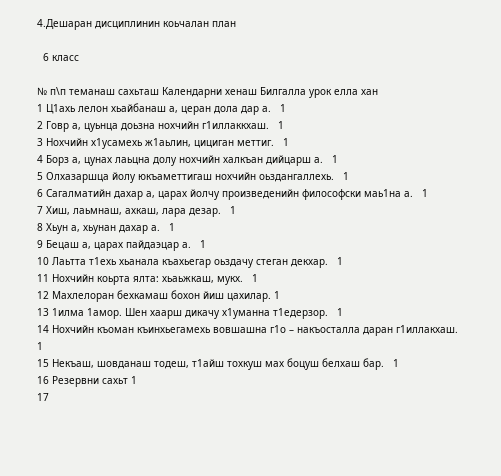4.Дешаран дисциплинин коьчалан план

  6 класс

№ п\п теманаш сахьташ Календарни хенаш Билгалла урок елла хан
1 Ц1ахь лелон хьайбанаш а, церан дола дар а.   1
2 Говр а, цуьнца доьзна нохчийн г1иллаккхаш.   1
3 Нохчийн х1усамехь ж1аьлин, цициган меттиг.   1
4 Борз а, цунах лаьцна долу нохчийн халкъан дийцарш а.   1
5 Олхазаршца йолу юкъаметтигаш нохчийн оьздангаллехь.   1
6 Сагалматийн дахар а, царах йолчу произведенийн философски маь1на а.   1
7 Хиш, лаьмнаш, ахкаш, лара дезар.   1
8 Хьун а, хьунан дахар а.   1
9 Бецаш а, царах пайдаэцар а.   1
10 Лаьтта т1ехь хьанала къахьегар оьздачу стеган декхар.   1
11 Нохчийн коьрта ялта: хьаьжкаш, мукх.   1
12 Махлелоран бехкамаш бохон йиш цахилар. 1
13 1илма 1амор. Шен хаарш дикачу х1уманна т1едерзор.   1
14 Нохчийн къоман къинхьегамехь вовшашна г1о – накъосталла даран г1иллакхаш.   1
15 Некъаш, шовданаш тодеш, т1айш тохкуш мах боцуш белхаш бар.   1
16 Резервни сахьт 1
17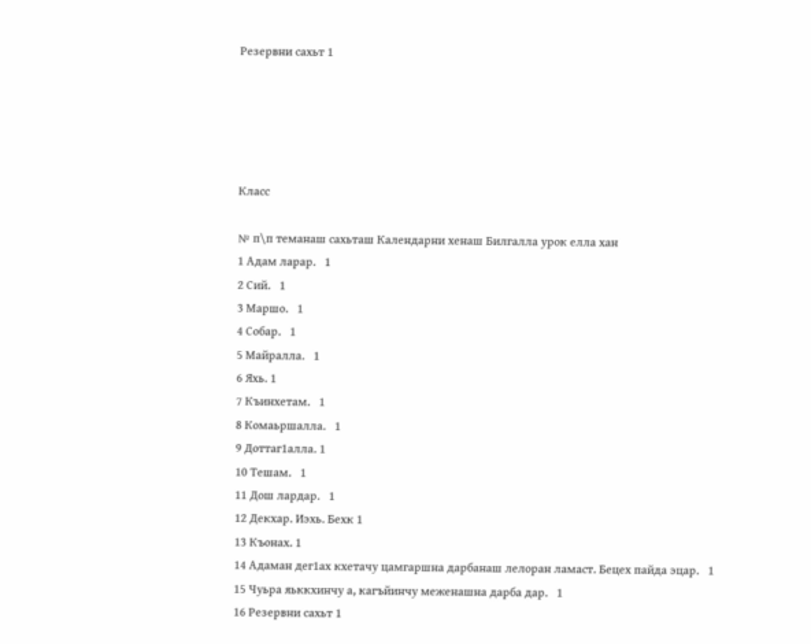Резервни сахьт 1





Класс

№ п\п теманаш сахьташ Календарни хенаш Билгалла урок елла хан
1 Адам ларар.   1
2 Сий.   1
3 Маршо.   1
4 Собар.   1
5 Майралла.   1
6 Яхь. 1
7 Къинхетам.   1
8 Комаьршалла.   1
9 Доттаг1алла. 1
10 Тешам.   1
11 Дош лардар.   1
12 Декхар. Иэхь. Бехк 1
13 Къонах. 1
14 Адаман дег1ах кхетачу цамгаршна дарбанаш лелоран ламаст. Бецех пайда эцар.   1
15 Чуьра яьккхинчу а, кагъйинчу меженашна дарба дар.   1
16 Резервни сахьт 1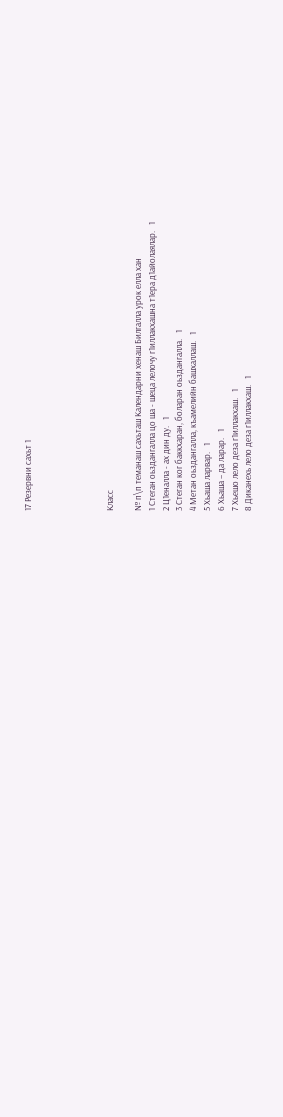17 Резервни сахьт 1





Класс

№ п\п теманаш сахьташ Календарни хенаш Билгалла урок елла хан
1 Стеган оьздангалла цо ша - шеца лелочу г1иллакхашна т1ера д1айолаялар.   1
2 Ц1еналла - ах дин ду.   1
3 Стеган ког баккхаран, боларан оьздангалла.   1
4 Метан оьздангалла, къамелийн башхаллаш.   1
5 Хьаша ларвар.   1
6 Хьаша – да ларар.   1
7 Хьешо лело деза г1иллакхаш.   1
8 Диканехь лело деза г1иллакхаш.   1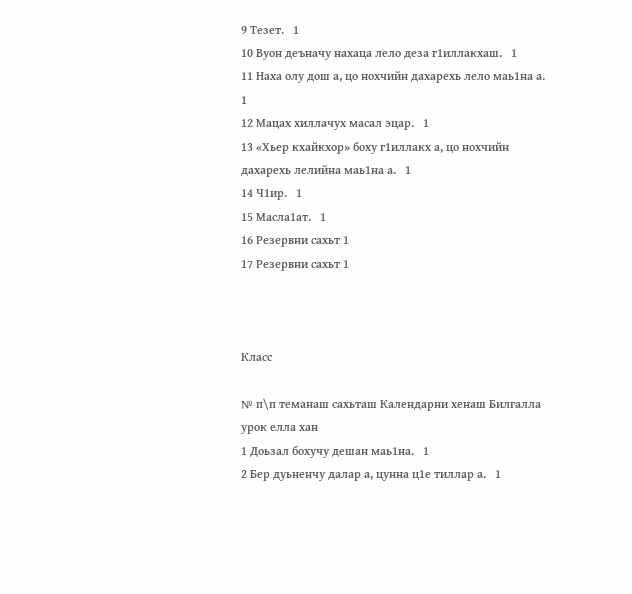9 Тезет.   1
10 Вуон деъначу нахаца лело деза г1иллакхаш.   1
11 Наха олу дош а, цо нохчийн дахарехь лело маь1на а.   1
12 Мацах хиллачух масал эцар.   1
13 «Хьер кхайкхор» боху г1иллакх а, цо нохчийн дахарехь лелийна маь1на а.   1
14 Ч1ир.   1
15 Масла1ат.   1
16 Резервни сахьт 1
17 Резервни сахьт 1



Класс

№ п\п теманаш сахьташ Календарни хенаш Билгалла урок елла хан
1 Доьзал бохучу дешан маь1на.   1
2 Бер дуьненчу далар а, цунна ц1е тиллар а.   1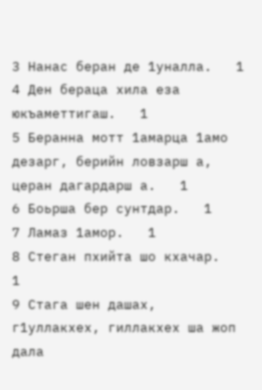3 Нанас беран де 1уналла.   1
4 Ден бераца хила еза юкъаметтигаш.   1
5 Беранна мотт 1амарца 1амо дезарг, берийн ловзарш а, церан дагардарш а.   1
6 Боьрша бер сунтдар.   1
7 Ламаз 1амор.   1
8 Стеган пхийта шо кхачар.   1
9 Стага шен дашах, г1уллакхех, гиллакхех ша жоп дала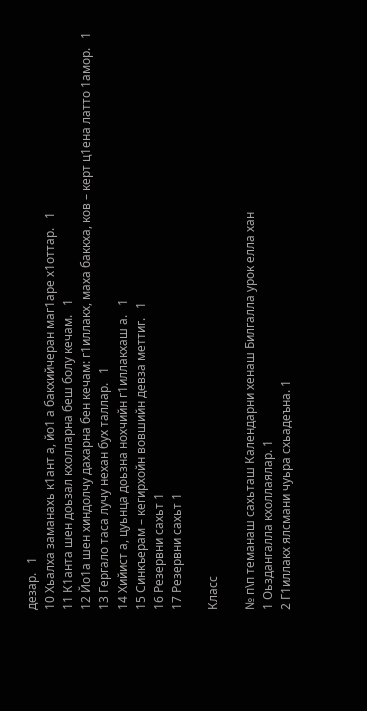дезар.   1
10 Хьалха заманахь к1ант а, йо1 а бакхийчеран маг1аре х1оттар.   1
11 К1анта шен доьзал кхолларна беш болу кечам.   1
12 Йо1а шен хиндолчу дахарна бен кечам: г1иллакх, маха баккха, ков – керт ц1ена латто 1амор.   1
13 Гергало таса лучу нехан бух таллар.   1
14 Хийист а, цуьнца доьзна нохчийн г1иллакхаш а.   1
15 Синкъерам – кегирхойн вовшийн девза меттиг.   1
16 Резервни сахьт 1
17 Резервни сахьт 1

Класс

№ п\п теманаш сахьташ Календарни хенаш Билгалла урок елла хан
1 Оьздангалла кхоллаялар. 1
2 Г1иллакх ялсмани чуьра схьадеъна. 1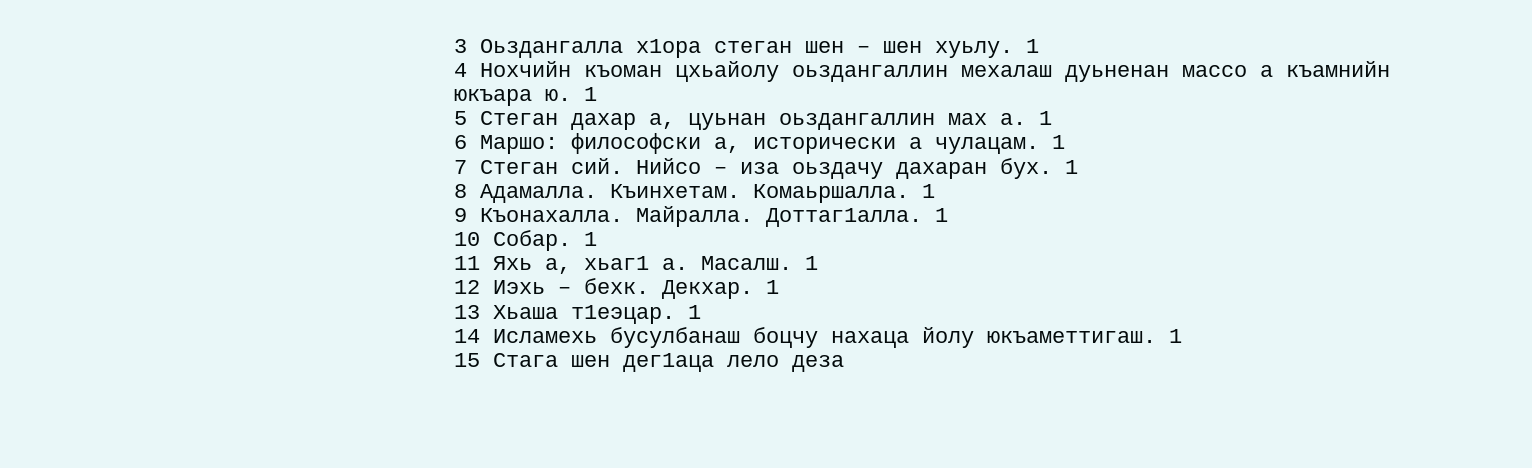3 Оьздангалла х1ора стеган шен – шен хуьлу. 1
4 Нохчийн къоман цхьайолу оьздангаллин мехалаш дуьненан массо а къамнийн юкъара ю. 1
5 Стеган дахар а, цуьнан оьздангаллин мах а. 1
6 Маршо: философски а, исторически а чулацам. 1
7 Стеган сий. Нийсо – иза оьздачу дахаран бух. 1
8 Адамалла. Къинхетам. Комаьршалла. 1
9 Къонахалла. Майралла. Доттаг1алла. 1
10 Собар. 1
11 Яхь а, хьаг1 а. Масалш. 1
12 Иэхь – бехк. Декхар. 1
13 Хьаша т1еэцар. 1
14 Исламехь бусулбанаш боцчу нахаца йолу юкъаметтигаш. 1
15 Стага шен дег1аца лело деза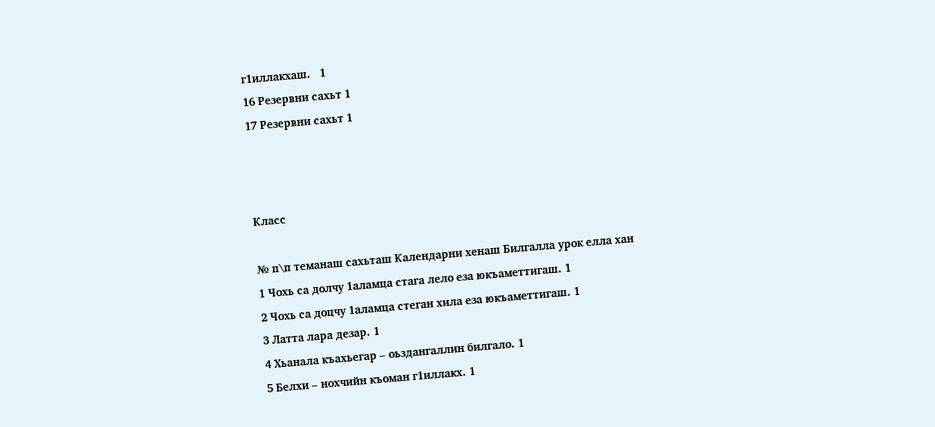г1иллакхаш.   1
16 Резервни сахьт 1
17 Резервни сахьт 1



Класс

№ п\п теманаш сахьташ Календарни хенаш Билгалла урок елла хан
1 Чохь са долчу 1аламца стага лело еза юкъаметтигаш. 1
2 Чохь са доцчу 1аламца стеган хила еза юкъаметтигаш. 1
3 Латта лара дезар. 1
4 Хьанала къахьегар – оьздангаллин билгало. 1
5 Белхи – нохчийн къоман г1иллакх. 1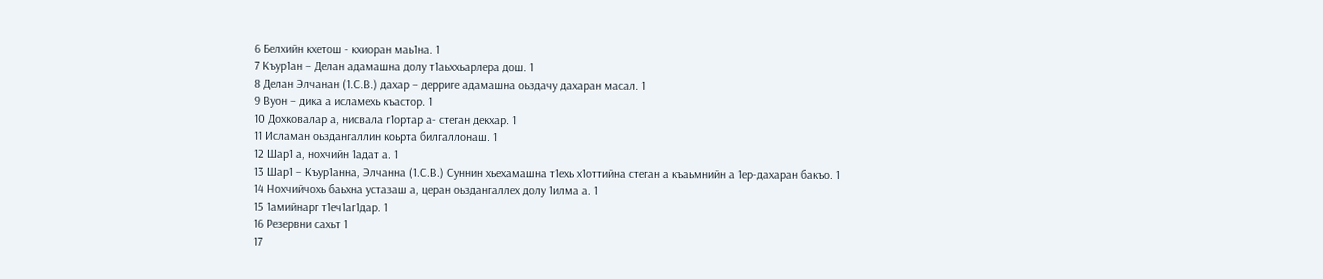6 Белхийн кхетош - кхиоран маь1на. 1
7 Къур1ан – Делан адамашна долу т1аьххьарлера дош. 1
8 Делан Элчанан (1.С.В.) дахар – дерриге адамашна оьздачу дахаран масал. 1
9 Вуон – дика а исламехь къастор. 1
10 Дохковалар а, нисвала г1ортар а- стеган декхар. 1
11 Исламан оьздангаллин коьрта билгаллонаш. 1
12 Шар1 а, нохчийн 1адат а. 1
13 Шар1 – Къур1анна, Элчанна (1.С.В.) Суннин хьехамашна т1ехь х1оттийна стеган а къаьмнийн а 1ер-дахаран бакъо. 1
14 Нохчийчохь баьхна устазаш а, церан оьздангаллех долу 1илма а. 1
15 1амийнарг т1еч1аг1дар. 1
16 Резервни сахьт 1
17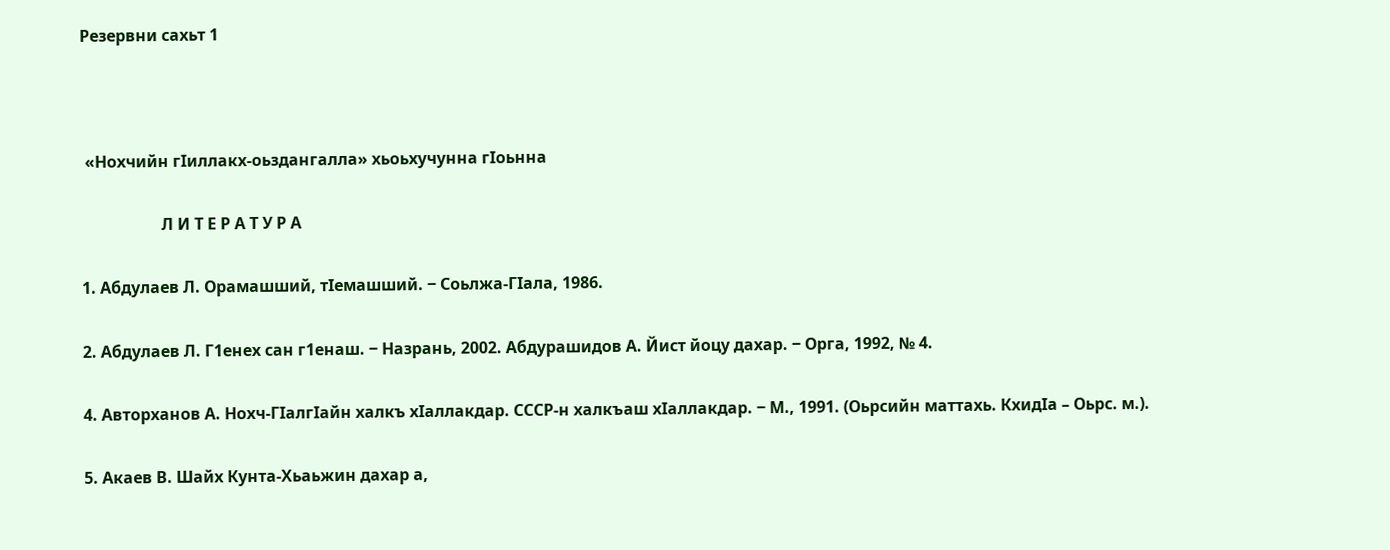Резервни сахьт 1



 «Нохчийн гIиллакх-оьздангалла» хьоьхучунна гIоьнна

                    Л И Т Е Р А Т У Р А

1. Абдулаев Л. Орамашший, тIемашший. ‒ Соьлжа-ГIала, 1986.

2. Абдулаев Л. Г1енех сан г1енаш. ‒ Назрань, 2002. Абдурашидов А. Йист йоцу дахар. ‒ Орга, 1992, № 4.

4. Авторханов А. Нохч-ГIалгIайн халкъ хIаллакдар. СССР-н халкъаш хIаллакдар. ‒ М., 1991. (Оьрсийн маттахь. КхидIа – Оьрс. м.).

5. Акаев В. Шайх Кунта-Хьаьжин дахар а,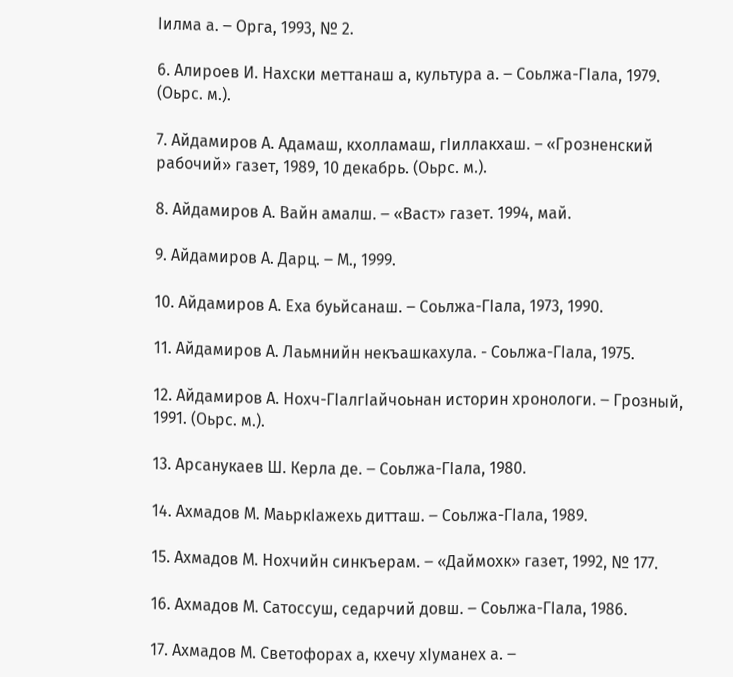Iилма а. ‒ Орга, 1993, № 2.

6. Алироев И. Нахски меттанаш а, культура а. ‒ Соьлжа-ГIала, 1979. (Оьрс. м.).

7. Айдамиров А. Адамаш, кхолламаш, гIиллакхаш. – «Грозненский рабочий» газет, 1989, 10 декабрь. (Оьрс. м.).

8. Айдамиров А. Вайн амалш. ‒ «Васт» газет. 1994, май.

9. Айдамиров А. Дарц. ‒ М., 1999.

10. Айдамиров А. Еха буьйсанаш. ‒ Соьлжа-ГIала, 1973, 1990.

11. Айдамиров А. Лаьмнийн некъашкахула. - Соьлжа-ГIала, 1975.

12. Айдамиров А. Нохч-ГIалгIайчоьнан историн хронологи. ‒ Грозный, 1991. (Оьрс. м.).

13. Арсанукаев Ш. Керла де. ‒ Соьлжа-ГIала, 1980.

14. Ахмадов М. МаьркIажехь дитташ. ‒ Соьлжа-ГIала, 1989.

15. Ахмадов М. Нохчийн синкъерам. ‒ «Даймохк» газет, 1992, № 177.

16. Ахмадов М. Сатоссуш, седарчий довш. ‒ Соьлжа-ГIала, 1986.

17. Ахмадов М. Светофорах а, кхечу хIуманех а. ‒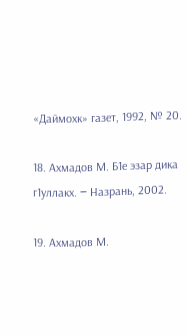«Даймохк» газет, 1992, № 20.

18. Ахмадов М. Б1е эзар дика г1уллакх. ‒ Назрань, 2002.

19. Ахмадов М.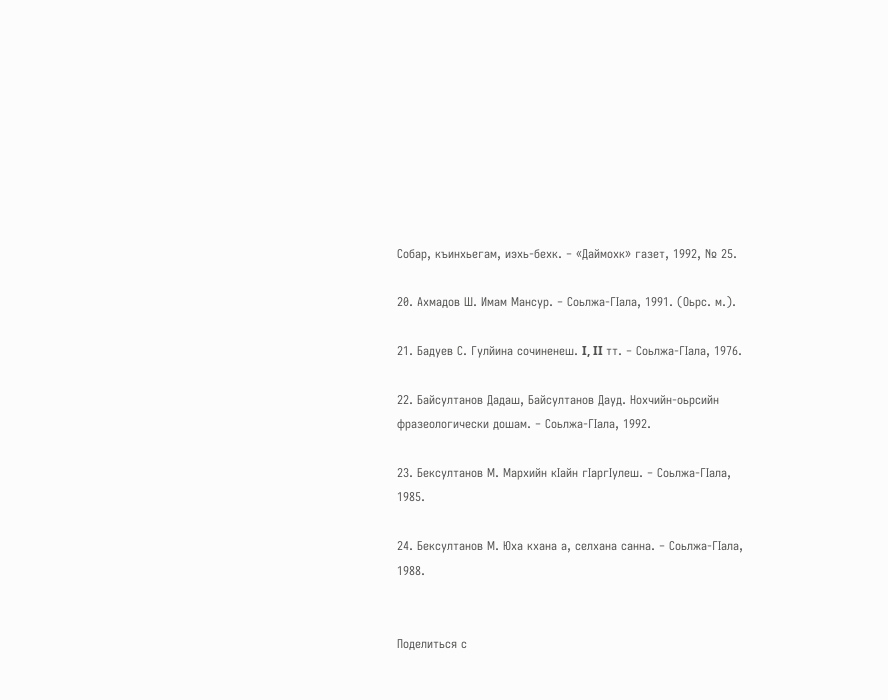Собар, къинхьегам, иэхь-бехк. ‒ «Даймохк» газет, 1992, № 25.

20. Ахмадов Ш. Имам Мансур. ‒ Соьлжа-ГIала, 1991. (Оьрс. м.).

21. Бадуев С. Гулйина сочиненеш. I, II тт. ‒ Соьлжа-ГIала, 1976.

22. Байсултанов Дадаш, Байсултанов Дауд. Нохчийн-оьрсийн фразеологически дошам. ‒ Соьлжа-ГIала, 1992.

23. Бексултанов М. Мархийн кIайн гIаргIулеш. ‒ Соьлжа-ГIала, 1985.

24. Бексултанов М. Юха кхана а, селхана санна. ‒ Соьлжа-ГIала, 1988.


Поделиться с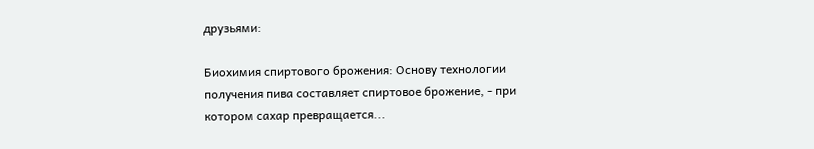друзьями:

Биохимия спиртового брожения: Основу технологии получения пива составляет спиртовое брожение, - при котором сахар превращается...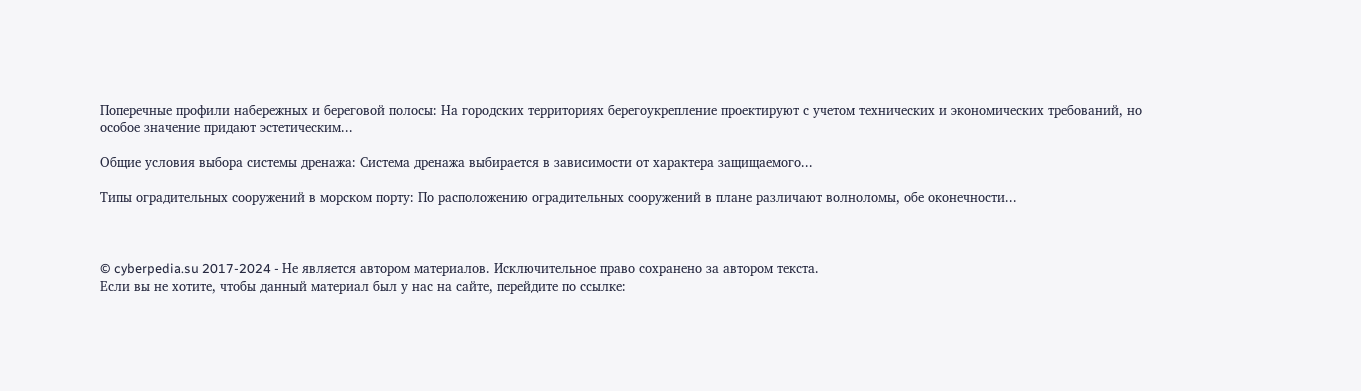Поперечные профили набережных и береговой полосы: На городских территориях берегоукрепление проектируют с учетом технических и экономических требований, но особое значение придают эстетическим...

Общие условия выбора системы дренажа: Система дренажа выбирается в зависимости от характера защищаемого...

Типы оградительных сооружений в морском порту: По расположению оградительных сооружений в плане различают волноломы, обе оконечности...



© cyberpedia.su 2017-2024 - Не является автором материалов. Исключительное право сохранено за автором текста.
Если вы не хотите, чтобы данный материал был у нас на сайте, перейдите по ссылке: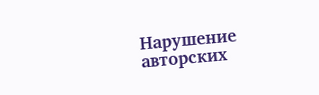Нарушение авторских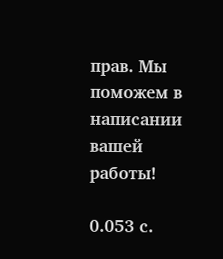прав. Мы поможем в написании вашей работы!

0.053 с.